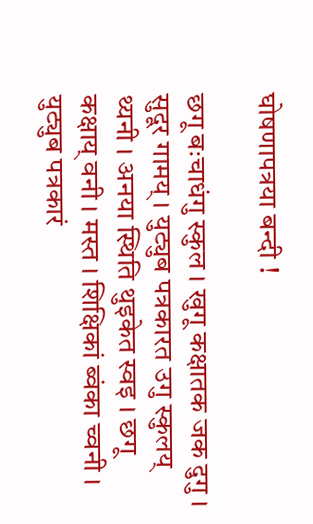घोषणापत्रया बन्दी !

छगू बःचाधंगु स्कुल । खुगू कक्षातक जक दुगु । सुदूर गामय् । युट्युब पत्रकारत उगु स्कुलय् थ्यनी । अनया स्थिति थुइकेत स्वइ । छगू कक्षाय् वनी । मस्त । शिक्षिकां ब्वंका च्वनी । युट्युब पत्रकारं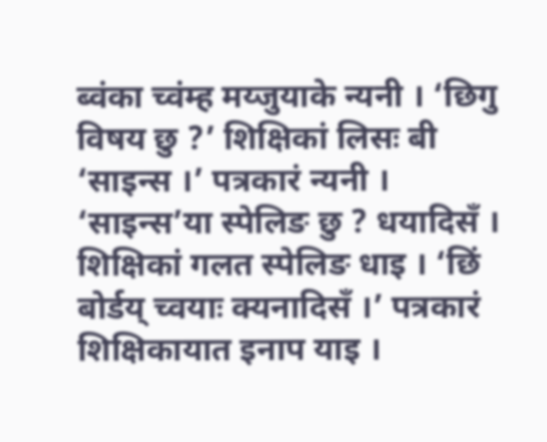ब्वंका च्वंम्ह मय्जुयाके न्यनी । ‘छिगु विषय छु ?’ शिक्षिकां लिसः बी ‘साइन्स ।’ पत्रकारं न्यनी । ‘साइन्स’या स्पेलिङ छु ? धयादिसँ । शिक्षिकां गलत स्पेलिङ धाइ । ‘छिं बोर्डय् च्वयाः क्यनादिसँ ।’ पत्रकारं शिक्षिकायात इनाप याइ ।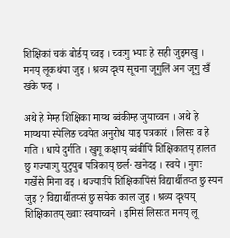शिक्षिकां चकं बोर्डय् च्वइ । च्वःगु भ्याः हे सही जुइमखु । मनय् लूकथंया जुइ । श्रव्य दृश्य सूचना जूगुलिं अन जूगु खँ खंके फइ ।

अथे हे मेम्ह शिक्षिका माय्थ ब्वंकीम्ह जुयाच्वन । अथे हे माय्थया स्पेलिङ च्वयेत अनुरोध याइ पत्रकारं । लिसः व हे गति । धाये दुर्गति । खुगू कक्षाय् ब्वंबीपिं शिक्षिकातय् हालत छु गज्याःगु युटुयुब पत्रिकाय् छर्ल· खनेदइ । स्वये । नुगः गर्खेसे मिना वइ । थज्याःपिं शिक्षिकापिंसं विद्यार्थीतय्त छु स्यन जुइ ? विद्यार्थीतय्सं छु सयेक काल जुइ । श्रव्य दृश्यय् शिक्षिकातय् ख्वाः स्वयाच्वने । इमिसं लिसःत मनय् लू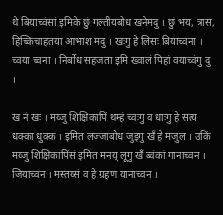थे बियाच्वंसां इमिके छुं गल्तीयबोध खनेमदु । छुं भय, त्रास, हिच्किचाहतया आभाश मदु । खःगु हे लिसः बियाच्वना । च्वया च्वना । निर्बोध सहजता इमि ख्वालं पिहां वयाच्वंगु दु ।

ख नं खः । मय्जु शिक्षिकापिं थम्हं च्वःगु व धाःगु हे सत्य धक्का धुक्क । इमित लज्जाबोध जुइगु खँ हे मजुल । उकिं मय्जु शिक्षिकापिंसं इमित मनय् लूगु खँ ब्वंकां गानाच्वन । जियाच्वन । मस्तय्सं व हे ग्रहण यानाच्वन ।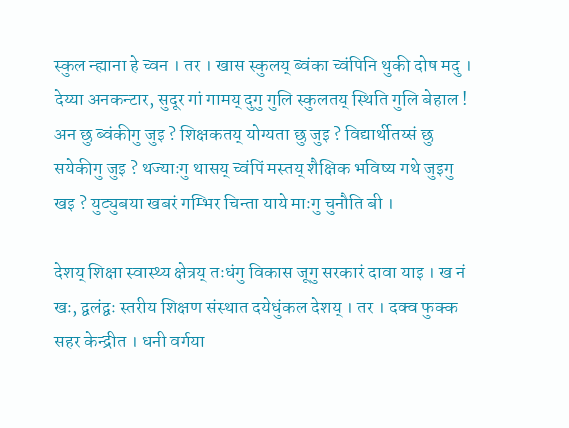स्कुल न्ह्याना हे च्वन । तर । खास स्कुलय् ब्वंका च्वंपिनि थुकी दोष मदु । देय्या अनकन्टार, सुदूर गां गामय् दुगु गुलि स्कुलतय् स्थिति गुलि बेहाल ! अन छु ब्वंकीगु जुइ ? शिक्षकतय् योग्यता छु जुइ ? विद्यार्थीतय्सं छु सयेकीगु जुइ ? थज्याःगु थासय् च्वंपिं मस्तय् शैक्षिक भविष्य गथे जुइगु खइ ? युट्युबया खबरं गम्भिर चिन्ता याये माःगु चुनौति बी ।

देशय् शिक्षा स्वास्थ्य क्षेत्रय् तःधंगु विकास जूगु सरकारं दावा याइ । ख नं खः, द्वलंद्वः स्तरीय शिक्षण संस्थात दयेधुंकल देशय् । तर । दक्व फुक्क सहर केन्द्रीत । धनी वर्गया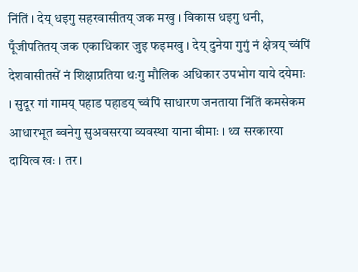निंतिं । देय् धइगु सहरवासीतय् जक मखु । विकास धइगु धनी, पूँजीपतितय् जक एकाधिकार जुइ फइमखु । देय् दुनेया गुगुं नं क्षेत्रय् च्वंपिं देशवासीतसें नं शिक्षाप्रतिया थःगु मौलिक अधिकार उपभोग याये दयेमाः । सुदूर गां गामय् पहाड पहाडय् च्वंपिं साधारण जनताया निंतिं कमसेकम आधारभूत ब्वनेगु सुअवसरया व्यवस्था याना बीमाः । थ्व सरकारया दायित्व खः । तर ।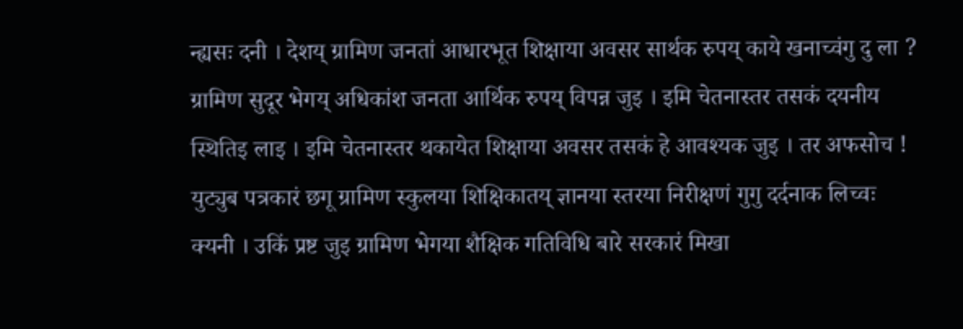न्ह्यसः दनी । देशय् ग्रामिण जनतां आधारभूत शिक्षाया अवसर सार्थक रुपय् काये खनाच्वंगु दु ला ? ग्रामिण सुदूर भेगय् अधिकांश जनता आर्थिक रुपय् विपन्न जुइ । इमि चेतनास्तर तसकं दयनीय स्थितिइ लाइ । इमि चेतनास्तर थकायेत शिक्षाया अवसर तसकं हे आवश्यक जुइ । तर अफसोच ! युट्युब पत्रकारं छगू ग्रामिण स्कुलया शिक्षिकातय् ज्ञानया स्तरया निरीक्षणं गुगु दर्दनाक लिच्वः क्यनी । उकिं प्रष्ट जुइ ग्रामिण भेगया शैक्षिक गतिविधि बारे सरकारं मिखा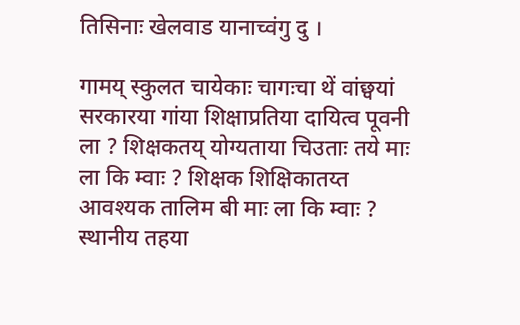तिसिनाः खेलवाड यानाच्वंगु दु ।

गामय् स्कुलत चायेकाः चागःचा थें वांछ्वयां सरकारया गांया शिक्षाप्रतिया दायित्व पूवनी ला ? शिक्षकतय् योग्यताया चिउताः तये माः ला कि म्वाः ? शिक्षक शिक्षिकातय्त आवश्यक तालिम बी माः ला कि म्वाः ? स्थानीय तहया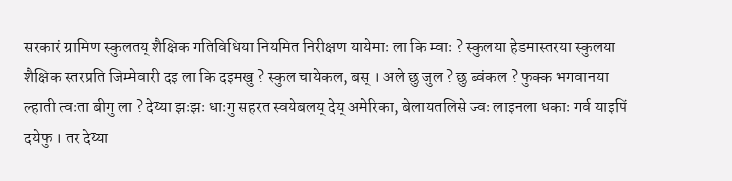सरकारं ग्रामिण स्कुलतय् शैक्षिक गतिविधिया नियमित निरीक्षण यायेमाः ला कि म्वाः ? स्कुलया हेडमास्तरया स्कुलया शैक्षिक स्तरप्रति जिम्मेवारी दइ ला कि दइमखु ? स्कुल चायेकल, बस् । अले छु जुल ? छु ब्वंकल ? फुक्क भगवानया ल्हाती त्वःता बीगु ला ? देय्या झःझः धाःगु सहरत स्वयेबलय् देय् अमेरिका, बेलायतलिसे ज्वः लाइनला धकाः गर्व याइपिं दयेफु । तर देय्या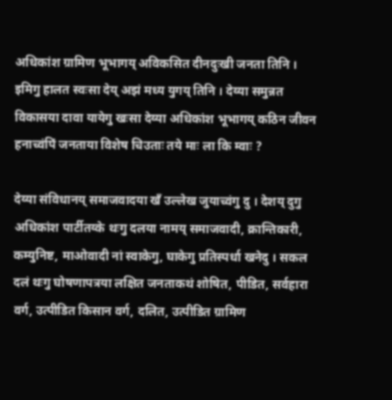अधिकांश ग्रामिण भूभागय् अविकसित दीनदुःखी जनता तिनि । इमिगु हालत स्वःसा देय् अझं मध्य युगय् तिनि । देय्या समुन्नत विकासया दावा यायेगु खःसा देय्या अधिकांश भूभागय् कठिन जीवन हनाच्वंपिं जनताया विशेष चिउताः तये माः ला कि म्वाः ?

देय्या संविधानय् समाजवादया खँ उल्लेख जुयाच्वंगु दु । देशय् दुगु अधिकांश पार्टीतय्के थःगु दलया नामय् समाजवादी, क्रान्तिकारी, कम्युनिष्ट, माओवादी नां स्वाकेगु, घाकेगु प्रतिस्पर्धा खनेदु । सकल दलं थःगु घोषणापत्रया लक्षित जनताकथं शोषित, पीडित, सर्वहारा वर्ग, उत्पीडित किसान वर्ग, दलित, उत्पीडित ग्रामिण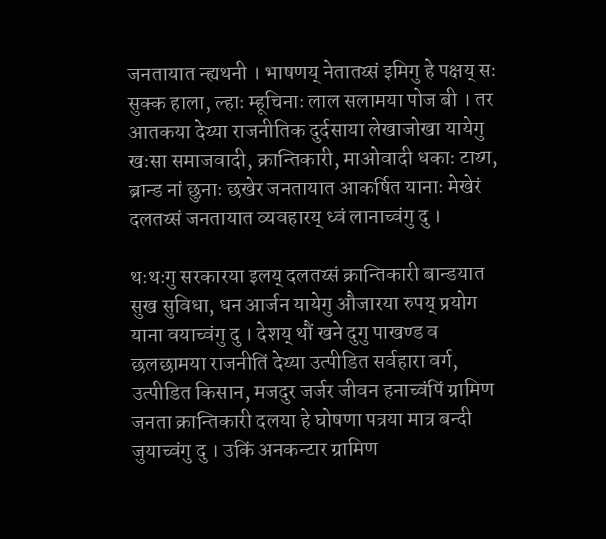जनतायात न्ह्यथनी । भाषणय् नेतातय्सं इमिगु हे पक्षय् सः सुक्क हाला, ल्हाः म्हूचिनाः लाल सलामया पोज बी । तर आतकया देय्या राजनीतिक दुर्दसाया लेखाजोखा यायेगु खःसा समाजवादी, क्रान्तिकारी, माओवादी धकाः टाय्ग, ब्रान्ड नां छुनाः छखेर जनतायात आकर्षित यानाः मेखेरं दलतय्सं जनतायात व्यवहारय् ध्वं लानाच्वंगु दु ।

थःथःगु सरकारया इलय् दलतय्सं क्रान्तिकारी बान्डयात सुख सुविधा, धन आर्जन यायेगु औजारया रुपय् प्रयोग याना वयाच्वंगु दु । देशय् थौं खने दुगु पाखण्ड व छलछामया राजनीतिं देय्या उत्पीडित सर्वहारा वर्ग, उत्पीडित किसान, मजदुर जर्जर जीवन हनाच्वंपिं ग्रामिण जनता क्रान्तिकारी दलया हे घोषणा पत्रया मात्र बन्दी जुयाच्वंगु दु । उकिं अनकन्टार ग्रामिण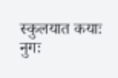स्कुलयात कयाः नुगः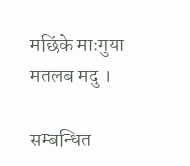मछिंके माःगुया मतलब मदु ।

सम्बन्धित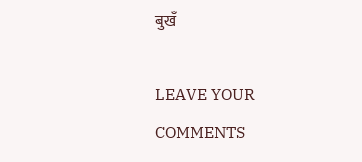बुखँ

LEAVE YOUR COMMENTS